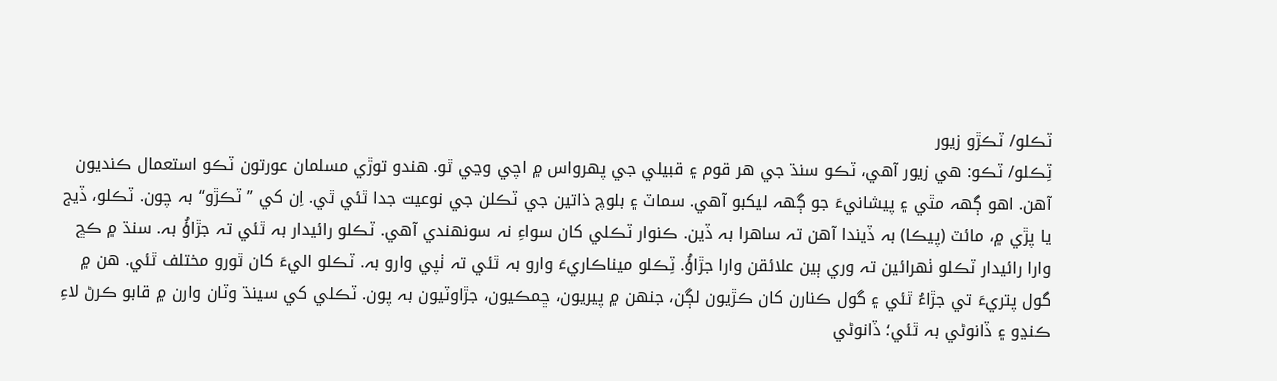ٽڪلو/ ٽڪڙو زيور
ٽِڪلو/ ٽڪو: هي زيور آهي، ٽڪو سنڌ جي هر قوم ۽ قبيلي جي پهرواس ۾ اچي وڃي ٿو. هندو توڙي مسلمان عورتون ٽڪو استعمال ڪنديون آهن. اهو ڳھہ مٿي ۽ پيشانيءَ جو ڳھہ ليکبو آهي. سماٽ ۽ بلوچ ذاتين جي ٽڪلن جي نوعيت جدا ٿئي ٿي. اِن کي ”ٽڪڙو“ بہ چون. ٽڪلو، ڏيج يا پڙي ۾، مائٽ (پيڪا) بہ ڏيندا آهن تہ ساهرا بہ ڏين. ڪنوار ٽڪلي کان سواءِ نہ سونهندي آهي. ٽڪلو رائيدار بہ ٿئي تہ جڙاؤُ بہ. سنڌ ۾ ڪڇ وارا رائيدار ٽڪلو ٺهرائين تہ وري ٻين علائقن وارا جڙاؤُ. ٽِڪلو ميناڪاريءَ وارو بہ ٿئي تہ ٺپي وارو بہ. ٽڪلو اليءَ کان ٿورو مختلف ٿئي. هن ۾ گول پتريءَ تي جڙاءُ ٿئي ۽ گول ڪنارن کان ڪڙيون لڳن، جنهن ۾ پيريون، ڇمڪيون، جڙاوٽيون بہ پون. ٽڪلي کي سينڌ وٽان وارن ۾ قابو ڪرڻ لاءِ ڪنڍو ۽ ڏانوڻي بہ ٿئي؛ ڏانوڻي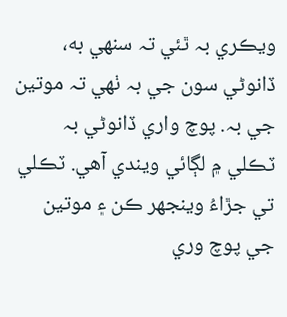ويڪري بہ ٿئي تہ سنهي به، ڏانوڻي سون جي بہ ٺھي تہ موتين جي بہ. پوچ واري ڏانوڻي بہ ٽڪلي ۾ لڳائي ويندي آهي. ٽڪلي تي جڙاءُ وينجهر ڪن ۽ موتين جي پوچ وري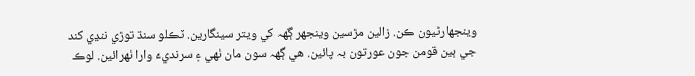وينجهارڻيون ڪن. زالين مڙسين وينجهر ڳھہ کي ويتر سينگارين. ٽڪلو سنڌ توڙي ننڍي کند جي ٻين قومن جون عورتون بہ پائين. هي ڳھہ سون مان ٺھي ۽ سرنديءَ وارا ٺهرائين. لوڪ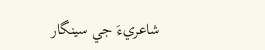شاعريءَ جي سينگار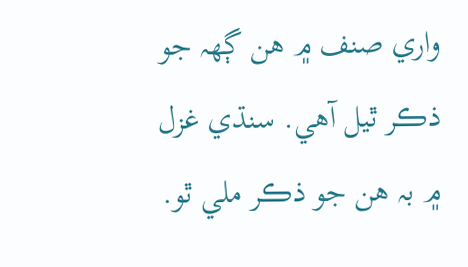واري صنف ۾ هن ڳھہ جو ذڪر ٿيل آهي. سنڌي غزل ۾ بہ هن جو ذڪر ملي ٿو.